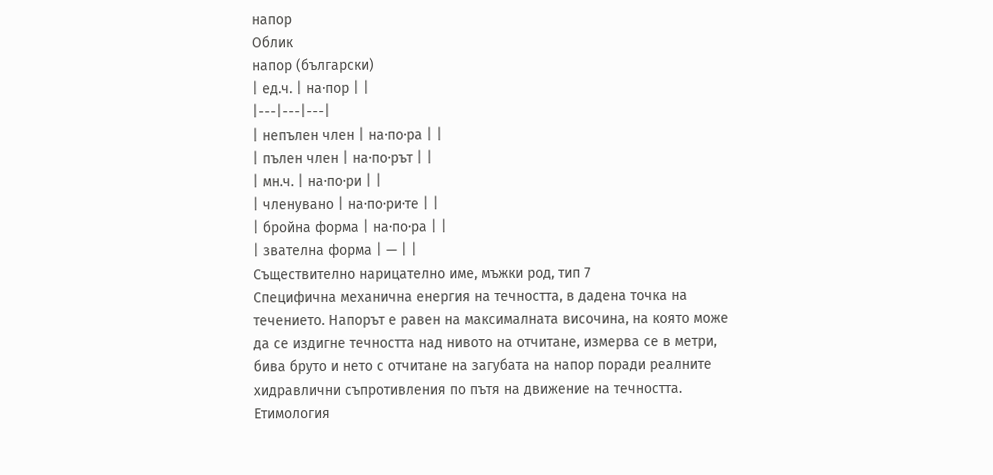напор
Облик
напор (български)
| ед.ч. | на·пор | |
|---|---|---|
| непълен член | на·по·ра | |
| пълен член | на·по·рът | |
| мн.ч. | на·по·ри | |
| членувано | на·по·ри·те | |
| бройна форма | на·по·ра | |
| звателна форма | — | |
Съществително нарицателно име, мъжки род, тип 7
Специфична механична енергия на течността, в дадена точка на течението. Напорът е равен на максималната височина, на която може да се издигне течността над нивото на отчитане, измерва се в метри, бива бруто и нето с отчитане на загубата на напор поради реалните хидравлични съпротивления по пътя на движение на течността.
Етимология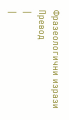Фразеологични изрази
Превод
|
|